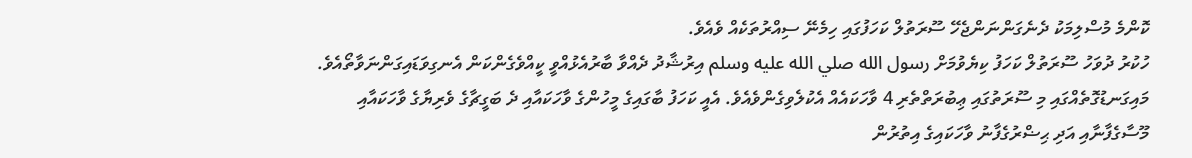ކޮންމެ މުސްލިމަކު ދެނެގަންނަންޖެހޭ ސޫރަތުލް ކަހަފުގައި ހިމެނޭ ސިއްރުތަކެއް ވެއެވެ.
ހުކުރު ދުވަހު ސޫރަތުލް ކަހަފު ކިޔެވުމަށް رسول الله صلي الله عليه وسلم އިރުޝާދު ދެއްވާ ބާރުއެޅުއްވީ ކީއްވެގެންކަން އެނގިވަޑައިގަންނަވާތޯއެވެ.
މައިގަނޑުގޮތެއްގައި މި ސޫރަތުގައި ޢިބުރަތްތެރި 4 ވާހަކައެއް އެކުލެވިގެންވެއެވެ. އެއީ ކަހަފު ބާގައިގެ މީހުންގެ ވާހަކައާއި ދެ ބަގީޗާގެ ވެރިޔާގެ ވާހަކައާއި މޫސާގެފާނާއި އަދި ޙިޟްރުގެފާނު ވާހަކައިގެ އިތުރުން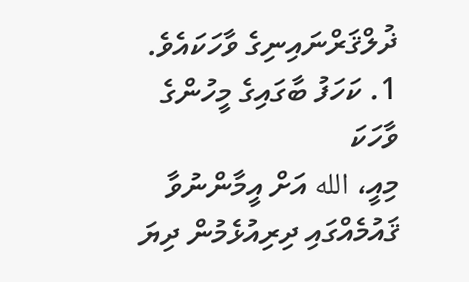ޛުލްޤަރްނައިނިގެ ވާހަކައެވެ.
1. ކަހަފު ބާގައިގެ މީހުންގެ ވާހަކަ
މިއީ، الله އަށް އީމާންނުވާ ޤައުމެއްގައި ދިރިއުޅެމުން ދިޔަ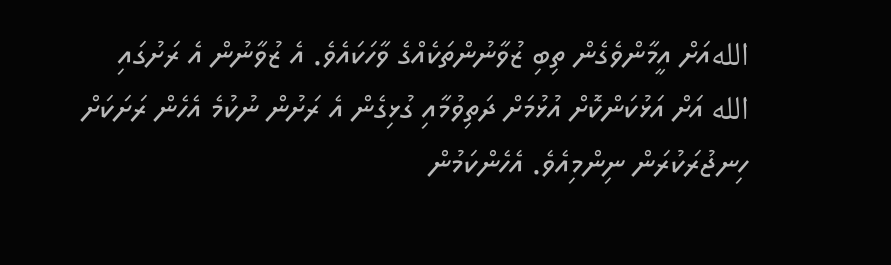اللهއަށް އީމާންވެގެން ތިބި ޒުވާނުންތަކެއްގެ ވާހަކައެވެ. އެ ޒުވާނުން އެ ރަށުގައި الله އަށް އަޅުކަންކޮށް އުޅުމަށް ދަތިވުމާއި ގުޅިގެން އެ ރަށުން ނުކުމެ އެހެން ރަށަކަށް ހިނޖުރަކުރަން ނިންމިއެވެ. އެހެންކަމުން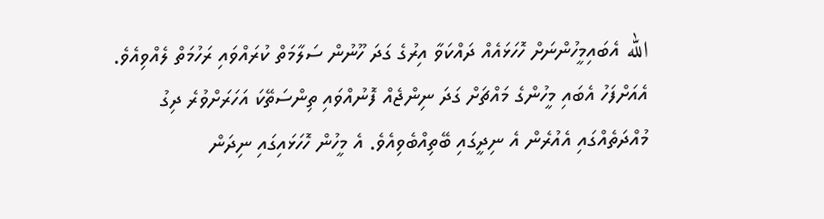الله އެބައިމީހުންނަށް ހޮހަޅައެއް ދައްކަވާ އިރުގެ ގަދަ ހޫނުން ސަލާމަތް ކުރައްވައި ރަހުމަތް ލެއްވިއެވެ. އެއަށްފަހު އެބައި މީހުންގެ މައްޗަށް ގަދަ ނިންޖެއް ފޮނުއްވައި ތިންސަތޭކަ އަހަރަށްވުރެ ދިގު މުއްދަތެއްގައި އެއުރެން އެ ނިދީގައި ބޭތިއްބެވިއެވެ. އެ މީހުން ހޮހަޅައިގައި ނިދަން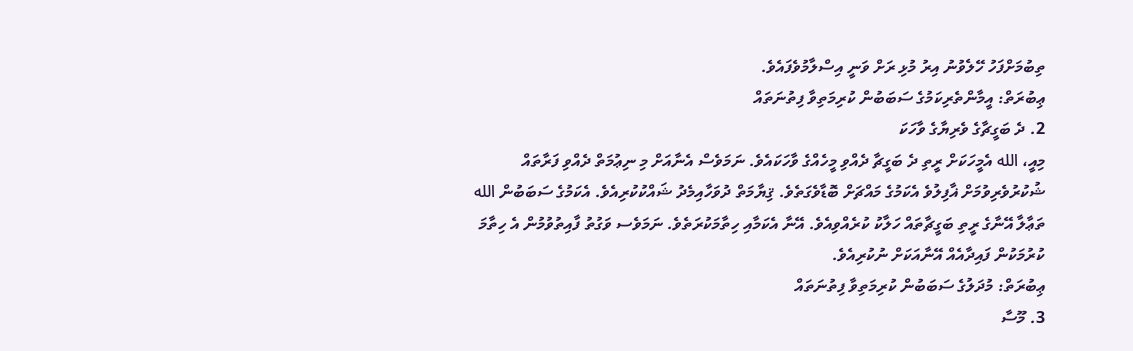ތިބުމަށްފަހު ހޭލެވުނު އިރު މުޅި ރަށް ވަނީ އިސްލާމުވެފައެވެ.
ޢިބުރަތް: އީމާންތެރިކަމުގެ ސަބަބުން ކުރިމަތިވާ ފިތުނަތައް
2. ދެ ބަގީޗާގެ ވެރިޔާގެ ވާހަކަ
މިއީ، الله އެމީހަކަށް ރީތި ދެ ބަގީޗާ ދެއްވި މީހެއްގެ ވާހަކައެވެ. ނަމަވެސް އެނާއަށް މި ނިޢުމަތް ދެއްވި ފަރާތައް ޝުކުރުވެރިވުމަށް ޣާފިލުވެ އެކަމުގެ މައްޗަށް ބޮޑާވެގަތެވެ. ޤިޔާމަތް ދުވަހާއިމެދު ޝައްކުކުރިއެވެ. އެކަމުގެ ސަބަބުން الله ތަޢާލާ އޭނާގެ ރީތި ބަގީޗާތައް ހަލާކު ކުރެއްވިއެވެ. އޭނާ އެކަމާއި ހިތާމަކުރަތެވެ. ނަމަވެސ ވަގުތު ފާއިތުވުމުން އެ ހިތާމަ ކުރުމަކުން ފައިދާއެއް އޭނާއަކަށް ނުކުރިއެވެ.
ޢިބުރަތް: މުދަލުގެ ސަބަބުން ކުރިމަތިވާ ފިތުނަތައް
3. މޫސާ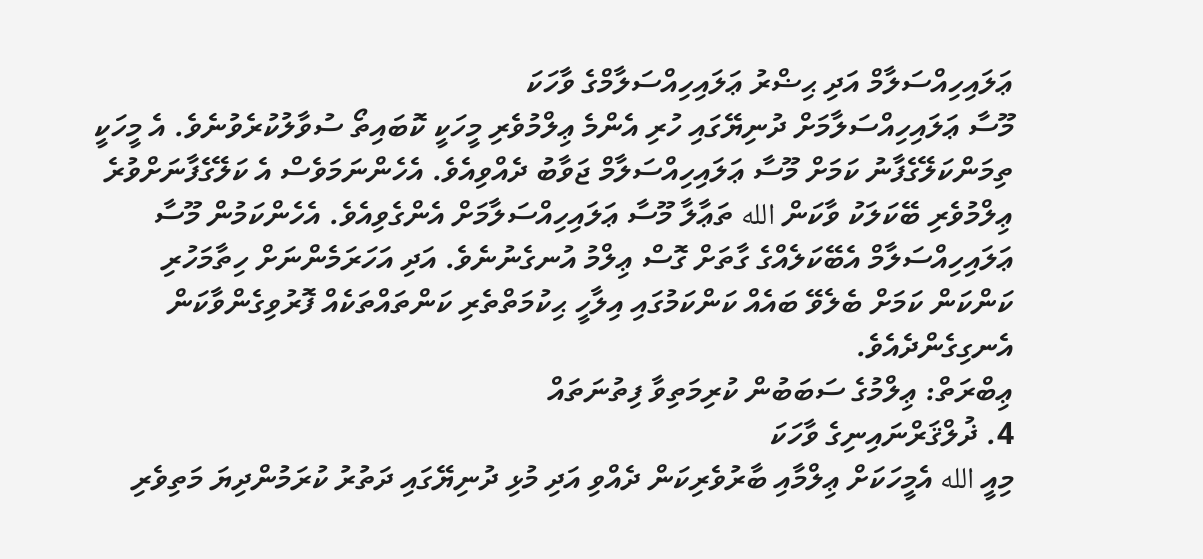ޢަލައިހިއްސަލާމް އަދި ޙިޟްރު ޢަލައިހިއްސަލާމްގެ ވާހަކަ
މޫސާ ޢަލައިހިއްސަލާމަށް ދުނިޔޭގައި ހުރި އެންމެ ޢިލްމުވެރި މީހަކީ ކޮބައިތޯ ސުވާލުކުރެވުނެވެ. އެ މީހަކީ ތިމަންކަލޭގެފާނު ކަމަށް މޫސާ ޢަލައިހިއްސަލާމް ޖަވާބު ދެއްވިއެވެ. އެހެންނަމަވެސް އެ ކަލޭގެފާނަށްވުރެ ޢިލްމުވެރި ބޭކަލަކު ވާކަން الله ތަޢާލާ މޫސާ ޢަލައިހިއްސަލާމަށް އެންގެވިއެވެ. އެހެންކަމުން މޫސާ ޢަލައިހިއްސަލާމް އެބޭކަލެއްގެ ގާތަށް ގޮސް ޢިލްމު އުނގެނުނެވެ. އަދި އަހަރަމެންނަށް ހިތާމަހުރި ކަންކަން ކަމަށް ބެލެވޭ ބައެއް ކަންކަމުގައި އިލާހީ ޙިކުމަތްތެރި ކަންތައްތަކެއް ފޮރުވިގެންވާކަން އެނގިގެންދެއެވެ.
ޢިބްރަތް: ޢިލްމުގެ ސަބަބުން ކުރިމަތިވާ ފިތުނަތައް
4. ޛުލްޤަރްނައިނިގެ ވާހަކަ
މިއީ الله އެމީހަކަށް ޢިލްމާއި ބާރުވެރިކަން ދެއްވި އަދި މުޅި ދުނިޔޭގައި ދަތުރު ކުރަމުންދިޔަ މަތިވެރި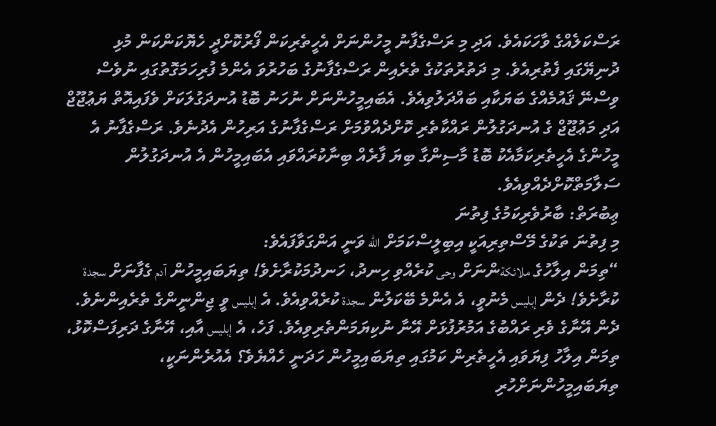ރަސްކަލެއްގެ ވާހަކައެވެ. އަދި މި ރަސްގެފާނު މީހުންނަށް އެހީތެރިކަން ފޯރުކޮށްދީ ހެޔޮކަންކަން މުޅި ދުނިޔޭގައި ފެތުރިއެވެ. މި ދަތުރުތަކުގެ ތެރެއިން ރަސްގެފާނުގެ ބަހުރުވަ އެންމެ ފުރިހަމަގޮތުގައި ނުވެސް ވިސްނޭ ޤައުމެއްގެ ބަޔަކާއި ބައްދަލުވިއެވެ. އެބައިމީހުންނަށް ނުހަނު ބޮޑު އުނދަގުލަކަށް ވެފައިއޮތް ޔަޢުޖޫޖް އަދި މަޢުޖޫޖް ގެ އުނދަގުލުން ރައްކާތެރި ކޮށްދެއްވުމަށް ރަސްގެފާނުގެ އަރިހުން އެދުނެވެ. ރަސްގެފާނު އެ މީހުންގެ އެހީތެރިކަމާއެކު ބޮޑު މާސިންގާ ބިޔަ ފާރެއް ބިނާކުރައްވައި އެބައިމީހުން އެ އުނދަގުލުން ސަލާމަތްކޮށްދެއްވިއެވެ.
ޢިބުރަތް: ބާރުވެރިކަމުގެ ފިތުނަ
މި ފިތުނަ ތަކުގެ މޭސްތިރިއަކީ އިބިލީސްކަމަށް الله ވަނީ އަންގަވާފައެވެ:
“ތިމަން އިލާހުގެ ملائكةންނަށް وحى ކުރެއްވި ހިނދު، ހަނދުމަކުރާށެވެ! ތިޔަބައިމީހުން آدم ގެފާނަށް سجدة ކުރާށެވެ! ދެން إبليس މެނުވީ، އެ އެންމެ ބޭކަލުން سجدة ކުރެއްވިއެވެ. އެ إبليس ވީ ޖިންނީންގެ ތެރެއިންނެވެ. ދެން އޭނާގެ ވެރި ރައްބުގެ އަމުރުފުޅަށް އޭނާ ނުކިޔަމަންތެރިވިއެވެ. ފަހެ، އެ إبليس އާއި، އޭނާގެ ދަރިފަސްކޮޅު، ތިމަން އިލާހު ފިޔަވައި އެހީތެރިން ކަމުގައި ތިޔަބައިމީހުން ހަދަނީ ހެއްޔެވެ؟ އެއުރެންނަކީ، ތިޔަބައިމީހުންނަށްހުރި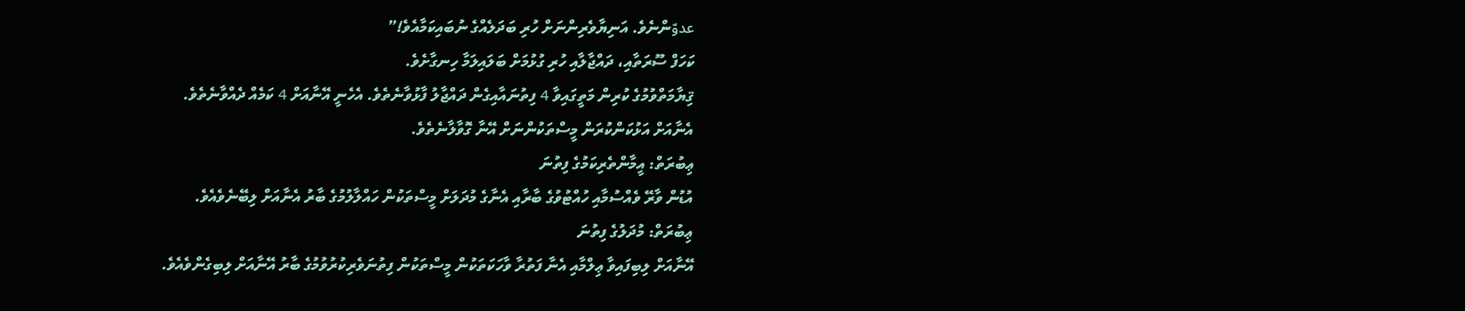عدوّންނެވެ. އަނިޔާވެރިންނަށް ހުރި ބަދަލެއްގެ ނުބައިކަމާއެވެ!”
ކަހަފް ސޫރަތާއި، ދައްޖާލާއި ހުރި ގުޅުމަށް ބަލައިލަމާ ހިނގާށެވެ.
ޤިޔާމަތްވުމުގެ ކުރިން މަތީގައިވާ 4 ފިތުނައާއިގެން ދައްޖާލު ފާޅުވާނެތެވެ. އެހެނީ އޭނާއަށް 4 ކަމެއް ދެއްވާނެތެވެ.
އެނާއަށް އަޅުކަންކުރަން މީސްތަކުންނަށް އޭނާ ގޮވާލާނެތެވެ.
ޢިބުރަތް: އީމާންތެރިކަމުގެ ފިތުނަ
އުޑުން ވާރޭ ވެއްސުމާއި ހުއްޓުވުގެ ބާރާއި އެނާގެ މުދަލަށް މީސްތަކުން ހައްލާލުމުގެ ބާރު އެނާއަށް ލިބޭނެވެއެވެ.
ޢިބުރަތް: މުދަލުގެ ފިތުނަ
އޭނާއަށް ލިބިފައިވާ ޢިލްމާއި އެނާ ފަތުރާ ވާހަކަތަކުން މީސްތަކުން ފިތުނަވެރިކުރުވުމުގެ ބާރު އޭނާއަށް ލިބިގެންވެއެވެ.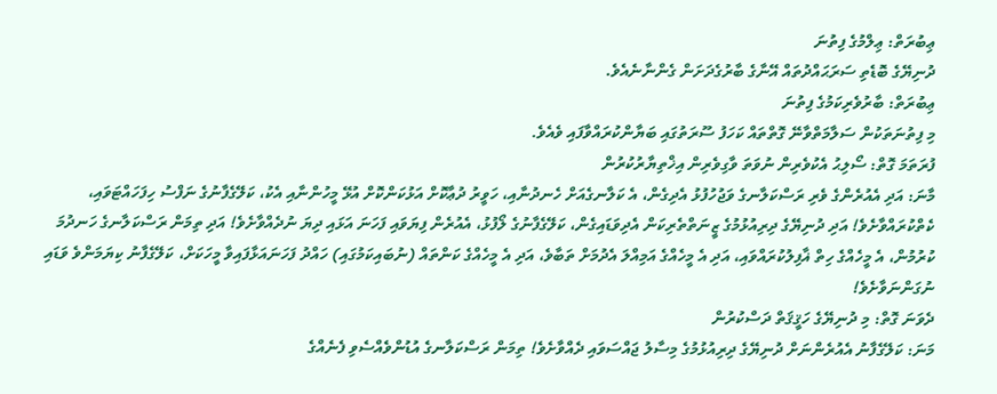ޢިބުރަތް: ޢިލްމުގެ ފިތުނަ
ދުނިޔޭގެ ބޮޑެތި ސަރަޙައްދުތައް އޭނާގެ ބާރުގެދަށަން ގެންނާނެއެވެ.
ޢިބުރަތް: ބާރުވެރިކަމުގެ ފިތުނަ
މި ފިތުނަތަކުން ސަލާމަތްވާނޭ ގޮތްތައް ކަހަފު ސޫރަތުގައި ބަޔާންކުރައްވާފައި ވެއެވެ.
ފުރަތަމަ ގޮތް: ސޯލިޙު އެކުވެރިން ނުވަތަ ވާގިވެރިން އިޚްތިޔާރުކުރުން
މާނަ: އަދި އެއުރެންގެ ވެރި ރަސްކަލާނގެ ވަޖުހުފުޅު އެދިގެން، އެ ކަލާނގެއަށް ހެނދުނާއި، ހަވީރު ދުޢާކޮށް އަޅުކަންކޮށް އުޅޭ މީހުންނާއި އެކު، ކަލޭގެފާނުގެ ނަފްސު ހިފަހައްޓަވައި، ކެތްކުރައްވާށެވެ! އަދި ދުނިޔޭގެ ދިރިއުޅުމުގެ ޒީނަތްތެރިކަން އެދިވަޑައިގެން، ކަލޭގެފާނުގެ ލޯފުޅު، އެއުރެން ފިޔަވައި ފަހަނަ އަޅައި ދިޔަ ނުދެއްވާށެވެ! އަދި ތިމަން ރަސްކަލާނގެ ހަނދުމަ ކުރުމުން، އެ މީހެއްގެ ހިތް ޣާފިލުކުރައްވައި، އަދި އެ މީހެއްގެ އަމިއްލަ އެދުމަށް ތަބާވެ، އަދި އެ މީހެއްގެ ކަންތައް (ނުބައިކަމުގައި) ހައްދު ފަހަނައަޅާފައިވާ މީހަކަށް، ކަލޭގެފާނު ކިޔަމަންވެ ވަޑައި ނުގަންނަވާށެވެ!
ދެވަނަ ގޮތް: މި ދުނިޔޭގެ ހަޤީޤަތް ދަސްކުރުން
މަނަ: ކަލޭގެފާނު އެއުރެންނަށް ދުނިޔޭގެ ދިރިއުޅުމުގެ މިސާލު ޖައްސަވައި ދެއްވާށެވެ! ތިމަން ރަސްކަލާނގެ އުޑުންވެއްސެވި ފެނެއްގެ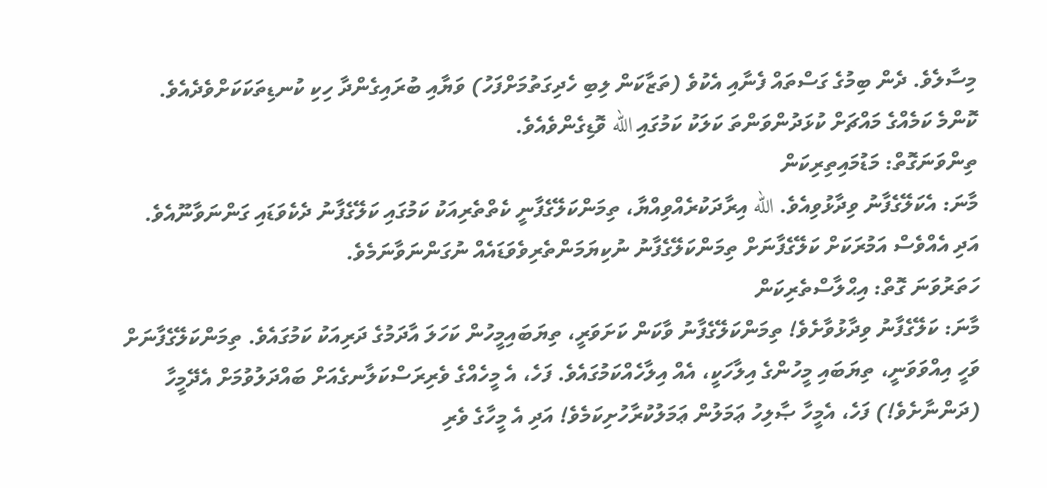މިސާލެވެ. ދެން ބިމުގެ ގަސްތައް ފެނާއި އެކުވެ (ތަޒާކަން ލިބި ހެދިގަތުމަށްފަހު) ވަޔާއި ބުރައިގެންދާ ހިކި ކުނޑިތަކަކަށްވެދެއެވެ. ކޮންމެ ކަމެއްގެ މައްޗަށް ކުޅަދުންވަންތަ ކަލަކު ކަމުގައި الله ވޮޑިގެންވެއެވެ.
ތިންވަނަގޮތް: މަޑުމައިތިރިކަން
މާނަ: އެކަލޭގެފާނު ވިދާޅުވިއެވެ. الله އިރާދަކުރެއްވިއްޔާ، ތިމަންކަލޭގެފާނީ ކެތްތެރިއަކު ކަމުގައި ކަލޭގެފާނު ދެކެވަޑައި ގަންނަވާނޫއެވެ. އަދި އެއްވެސް އަމުރަކަށް ކަލޭގެފާނަށް ތިމަންކަލޭގެފާނު ނުކިޔަމަންތެރިވެވަޑައެއް ނުގަންނަވާނަމެވެ.
ހަތަރުވަނަ ގޮތް: އިޙްލާސްތެރިކަން
މާނަ: ކަލޭގެފާނު ވިދާޅުވާށެވެ! ތިމަންކަލޭގެފާނު ވާކަން ކަށަވަރީ، ތިޔަބައިމީހުން ކަހަލަ އާދަމުގެ ދަރިއަކު ކަމުގައެވެ. ތިމަންކަލޭގެފާނަށް ވަހީ އިއްވަވަނީ، ތިޔަބައި މީހުންގެ އިލާހަކީ، އެއް އިލާހެއްކަމުގައެވެ. ފަހެ، އެ މީހެއްގެ ވެރިރަސްކަލާނގެއަށް ބައްދަލުވުމަށް އެދޭމީހާ (ދަންނާށެވެ!) ފަހެ، އެމީހާ ޞާލިހު ޢަމަލުން ޢަމަލުކުރާހުށިކަމެވެ! އަދި އެ މީހާގެ ވެރި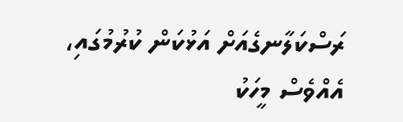ރަސްކަލާނގެއަށް އަޅުކަން ކުރުމުގައި، އެއްވެސް މީހަކު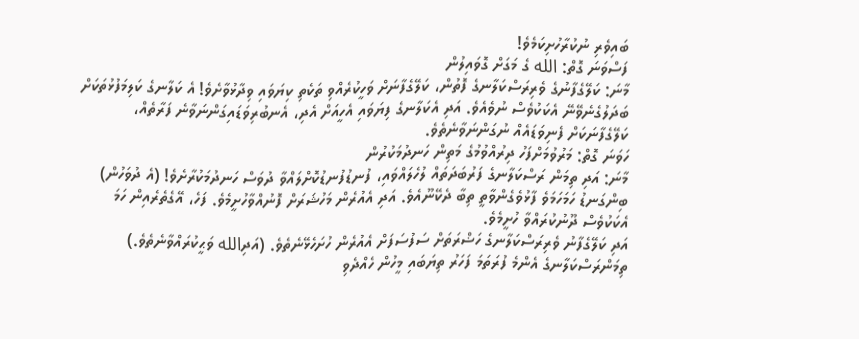ބައިވެރި ނުކުރާހުށިކަމެވެ!
ފަސްވަނަ ގޮތް: الله ގެ މަގަށް ގޮވައިލުން
މާނަ: ކަލޭގެފާނުގެ ވެރިރަސްކަލާނގެ ފޮތުން، ކަލޭގެފާނަށް ވަހީކުރެއްވި ތަކެތި ކިޔަވައި ވިދާޅުވާށެވެ! އެ ކަލާނގެ ކަލިމަފުޅުތަކަށް ބަދަލުގެނެވޭނޭ އެކަކުވެސް ނުވެއެވެ. އަދި އެކަލާނގެ ފިޔަވައި އެހީއަށް އެދި، އެނބުރިވަޑައިގަންނަވާނެ ފަރާތެއް، ކަލޭގެފާނަކަށް ފެނިވަޑައެއް ނުގަންނަވާނެތެވެ.
ހަވަނަ ގޮތް: މަރުވުމަށްފަހު ދިރުއްވުމުގެ މަތިން ހަނދުމަކުރުން
މާނަ: އަދި ތިމަން ރަސްކަލާނގެ ފަރުބަދަތައް ލުހެލައްވައި، ފުނޑުފުނޑުކޮށްލައްވާ ދުވަސް ހަނދުމަކުރާށެވެ! (އެ ދުވަހުން) ބިންގަނޑު ހަމަހަމަވެ ފާޅުވެގެންވާތީ ތިބާ ދެކޭނޫއެވެ. އަދި އެއުރެން މަހުޝަރަށް ފޮނުއްވާހުށީމެވެ. ފަހެ، އޭގެތެރެއިން ހަމަ އެކަކުވެސް ދޫނުކުރައްވާ ހުށީމެވެ.
އަދި ކަލޭގެފާނު ވެރިރަސްކަލާނގެ ހަޟްރަތަށް ސަފުސަފަށް އެއުރެން ހުށަހެޅޭނެތެވެ. (އަދިالله ވަޙީކުރައްވާނެތެވެ.) ތިމަންރަސްކަލާނގެ އެންމެ ފުރަތަމަ ފަހަރު ތިޔަބައި މީހުން ހެއްދެވި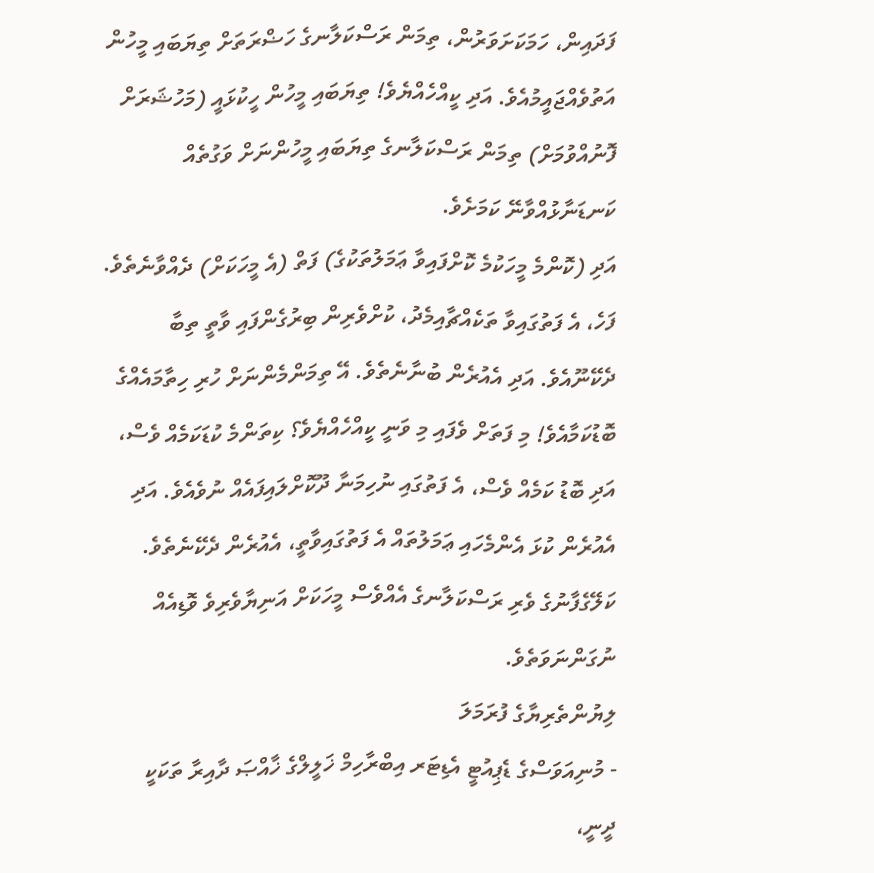ފަދައިން، ހަމަކަށަވަރުން، ތިމަން ރަސްކަލާނގެ ހަޟްރަތަށް ތިޔަބައި މީހުން އަތުވެއްޖައީމުއެވެ. އަދި ކީއްހެއްޔެވެ! ތިޔަބައި މީހުން ހީކުޅައީ (މަހުޝަރަށް ފޮނުއްވުމަށް) ތިމަން ރަސްކަލާނގެ ތިޔަބައި މީހުންނަށް ވަގުތެއް ކަނޑަނާޅުއްވާނޭ ކަމަށެވެ.
އަދި (ކޮންމެ މީހަކުމެ ކޮށްފައިވާ ޢަމަލުތަކުގެ) ފަތް (އެ މީހަކަށް) ދެއްވާނެތެވެ. ފަހެ، އެ ފަތުގައިވާ ތަކެއްޗާއިމެދު، ކުށްވެރިން ބިރުގެންފައި ވާތީ ތިބާ ދެކޭނޫއެވެ. އަދި އެއުރެން ބުނާނެތެވެ. އޭ ތިމަންމެންނަށް ހުރި ހިތާމައެއްގެ ބޮޑުކަމާއެވެ! މި ފަތަށް ވެފައި މި ވަނީ ކީއްހެއްޔެވެ؟ ކިތަންމެ ކުޑަކަމެއް ވެސް، އަދި ބޮޑު ކަމެއް ވެސް، އެ ފަތުގައި ނުހިމަނާ ދޫކޮށްލައިފައެއް ނުވެއެވެ. އަދި އެއުރެން ކުޅަ އެންމެހައި ޢަމަލުތައް އެ ފަތުގައިވާތީ، އެއުރެން ދެކޭނެތެވެ. ކަލޭގެފާނުގެ ވެރި ރަސްކަލާނގެ އެއްވެސް މީހަކަށް އަނިޔާވެރިވެ ވޮޑިއެއް ނުގަންނަވަތެވެ.
ލިޔުންތެރިޔާގެ ފުރަމަލަ
- މުނިއަވަސްގެ ޑެޕިއުޓީ އެޑިޓަރ އިބްރާހިމް ޚަލީލްގެ ޚާއްޞަ ދާއިރާ ތަކަކީ ދީނީ،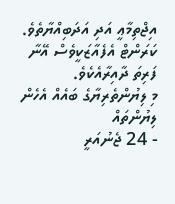އިޖްތިމާޢީ އަދި އަދަބިއްޔާތެވެ. ކަރަންޓް އެފެއާޒަކީވެސް އޭނާ ފަރިތަ ދާއިރާއެކެވެ.
މި ލިޔުންތެރިޔާގެ ބައެއް އެހެން ލިޔުންތައް
- 24 ޖެނުއަރީ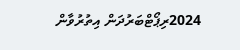2024ރިޕޯޓްބަރުދަން އިތުރުވާން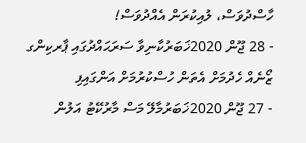ހާސްދުވަސް، ލުއިކުރަން އެއްދުވަސް!
- 28 ޖޫން 2020ޚަބަރުކާނިވާ ސަރަޙައްދުގައި ޕާރކިންގ ޒޯނެއް ހެދުމަށް އެތަން ހުސްކުރުމަށް އަންގައިފި
- 27 ޖޫން 2020ޚަބަރުމާލޭ މަސް މާރުކޭޓު އަލުން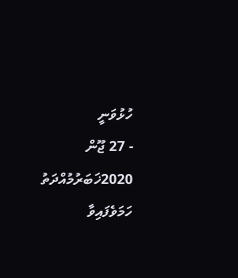ހުޅުވަނީ
- 27 ޖޫން 2020ޚަބަރުމުއްދަތު ހަމަވެފައިވާ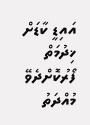އައިޑީ ކާޑަށް ޚިދުމަތް ފޯރުކޮށްދެވޭ މުއްދަތު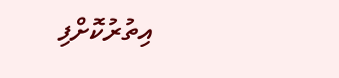އިތުރުކޮށްފި